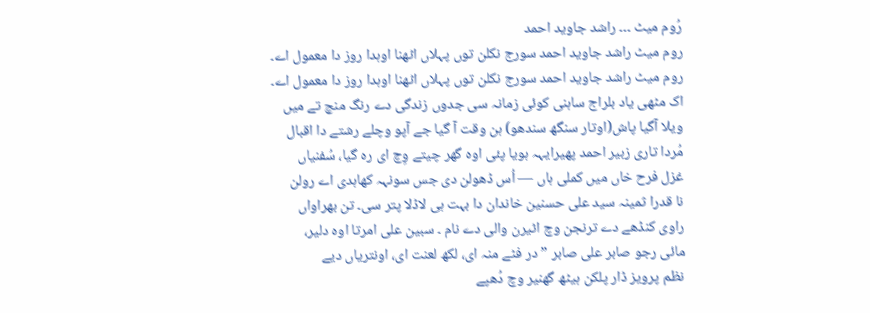رُوم میٹ ۔۔۔ راشد جاوید احمد
روم میٹ راشد جاوید احمد سورج نکلن توں پہلاں اٹھنا اوہدا روز دا معمول اے۔
روم میٹ راشد جاوید احمد سورج نکلن توں پہلاں اٹھنا اوہدا روز دا معمول اے۔
اک مٹھی یاد بلراج ساہنی کوئی زمانہ سی جدوں زندگی دے رنگ منچ تے میں
ویلا آگیا پاش(اوتار سنگھ سندھو) ہن وقت آ گیا جے آپو وچلے رشتے دا اقبال
مُردا تاری زبیر احمد پھیرایہہ ہویا پئی اوہ گھر چیتے وِچ ای رہ گیا، سُفنیاں
غزل فرح خاں میں کملی ہاں — اُس ڈھولن دی جس سونہہ کھاہدی اے رولن
نا قدرا ثمینہ سید علی حسنین خاندان دا بہت ہی لاڈلا پتر سی۔ تن بھراواں
راوی کنڈھے دے ترنجن وچ اٹیرن والی دے نام ۔ سبین علی امرتا اوہ دلیر،
مائی رجو صابر علی صابر ” در فٹے منہ ای، لکھ لعنت ای، اونتریاں دیے
نظم پرویز ڈار پلکن ہیٹھ گھنیر وچ دُھپے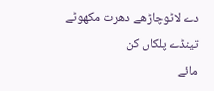دے لاٹوچاڑھے دھرت مکھوٹے تینڈے پلکاں کن
مائے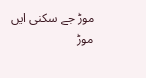موڑ جے سکنی ایں موڑ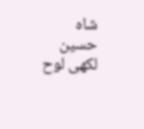شاہ حسین لکھی لوح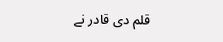قلم دی قادر نے